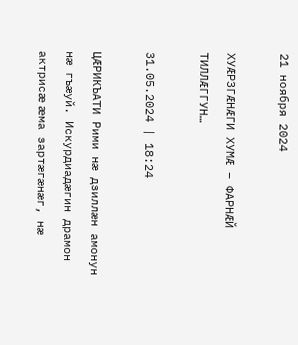21 ноября 2024

ХУÆРЗГÆНÆГИ ХУМÆ – ФАРНÆЙ ТИЛЛÆГГУН…

31.05.2024 | 18:24

ЦÆРИКЪАТИ Рими нæ дзиллæн амонун нæ гъæуй. Искурдиадæгин драмон актрисæ æма зартæгæнæг, нæ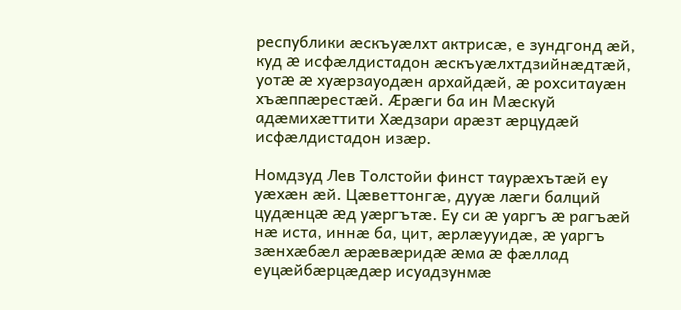республики æскъуæлхт актрисæ, е зундгонд æй, куд æ исфæлдистадон æскъуæлхтдзийнæдтæй, уотæ æ хуæрзауодæн архайдæй, æ рохситауæн хъæппæрестæй. Æрæги ба ин Мæскуй адæмихæттити Хæдзари арæзт æрцудæй исфæлдистадон изæр.

Номдзуд Лев Толстойи финст таурæхътæй еу уæхæн æй. Цæветтонгæ, дууæ лæги балций цудæнцæ æд уæргътæ. Еу си æ уаргъ æ рагъæй нæ иста, иннæ ба, цит, æрлæууидæ, æ уаргъ зæнхæбæл æрæвæридæ æма æ фæллад еуцæйбæрцæдæр исуадзунмæ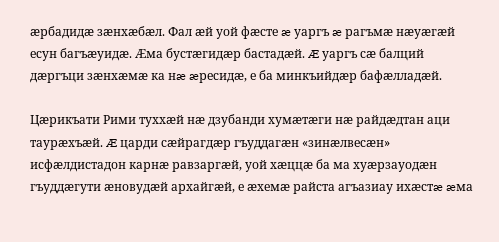æрбадидæ зæнхæбæл. Фал æй уой фæсте æ уаргъ æ рагъмæ нæуæгæй есун багъæуидæ. Æма бустæгидæр бастадæй. Æ уаргъ сæ балций дæргъци зæнхæмæ ка нæ æресидæ, е ба минкъийдæр бафæлладæй.

Цæрикъати Рими туххæй нæ дзубанди хумæтæги нæ райдæдтан аци таурæхъæй. Æ царди сæйрагдæр гъуддагæн «зинæлвесæн» исфæлдистадон карнæ равзаргæй, уой хæццæ ба ма хуæрзауодæн гъуддæгути æновудæй архайгæй, е æхемæ райста агъазиау ихæстæ æма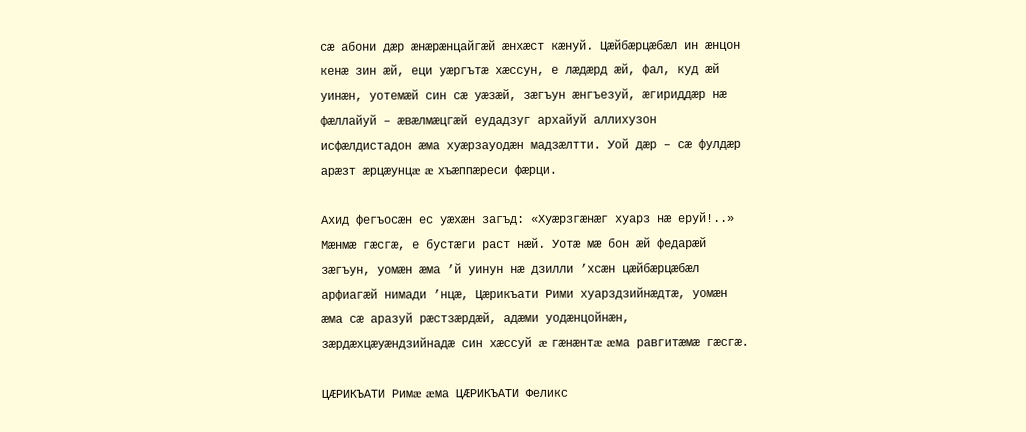сæ абони дæр æнæрæнцайгæй æнхæст кæнуй. Цæйбæрцæбæл ин æнцон кенæ зин æй, еци уæргътæ хæссун, е лæдæрд æй, фал, куд æй уинæн, уотемæй син сæ уæзæй, зæгъун æнгъезуй, æгириддæр нæ фæллайуй – æвæлмæцгæй еудадзуг архайуй аллихузон исфæлдистадон æма хуæрзауодæн мадзæлтти. Уой дæр – сæ фулдæр арæзт æрцæунцæ æ хъæппæреси фæрци.

Ахид фегъосæн ес уæхæн загъд: «Хуæрзгæнæг хуарз нæ еруй!..» Мæнмæ гæсгæ, е бустæги раст нæй. Уотæ мæ бон æй федарæй зæгъун, уомæн æма ’й уинун нæ дзилли ’хсæн цæйбæрцæбæл арфиагæй нимади ’нцæ, Цæрикъати Рими хуарздзийнæдтæ, уомæн æма сæ аразуй рæстзæрдæй, адæми уодæнцойнæн, зæрдæхцæуæндзийнадæ син хæссуй æ гæнæнтæ æма равгитæмæ гæсгæ.

ЦÆРИКЪАТИ Римæ æма ЦÆРИКЪАТИ Феликс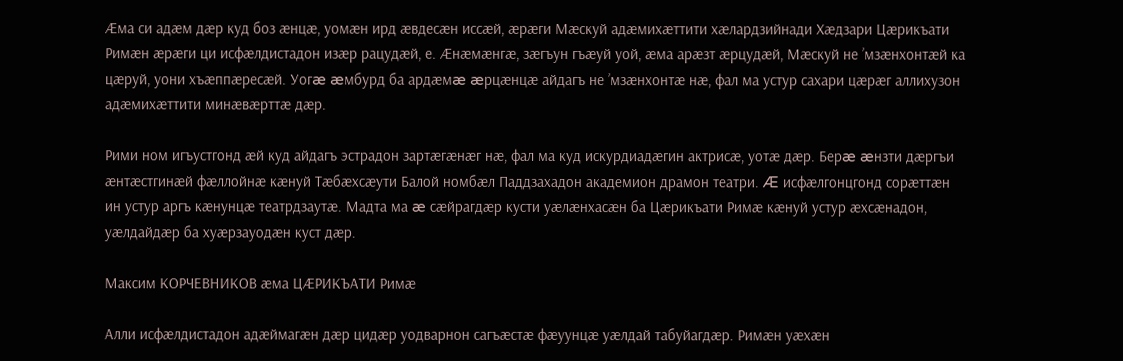Æма си адæм дæр куд боз æнцæ, уомæн ирд æвдесæн иссæй, æрæги Мæскуй адæмихæттити хæлардзийнади Хæдзари Цæрикъати Римæн æрæги ци исфæлдистадон изæр рацудæй, е. Æнæмæнгæ, зæгъун гъæуй уой, æма арæзт æрцудæй, Мæскуй не ’мзæнхонтæй ка цæруй, уони хъæппæресæй. Уогæ æмбурд ба ардæмæ æрцæнцæ айдагъ не ’мзæнхонтæ нæ, фал ма устур сахари цæрæг аллихузон адæмихæттити минæвæрттæ дæр.

Рими ном игъустгонд æй куд айдагъ эстрадон зартæгæнæг нæ, фал ма куд искурдиадæгин актрисæ, уотæ дæр. Берæ æнзти дæргъи æнтæстгинæй фæллойнæ кæнуй Тæбæхсæути Балой номбæл Паддзахадон академион драмон театри. Æ исфæлгонцгонд сорæттæн ин устур аргъ кæнунцæ театрдзаутæ. Мадта ма æ сæйрагдæр кусти уæлæнхасæн ба Цæрикъати Римæ кæнуй устур æхсæнадон, уæлдайдæр ба хуæрзауодæн куст дæр.

Максим КОРЧЕВНИКОВ æма ЦÆРИКЪАТИ Римæ

Алли исфæлдистадон адæймагæн дæр цидæр уодварнон сагъæстæ фæуунцæ уæлдай табуйагдæр. Римæн уæхæн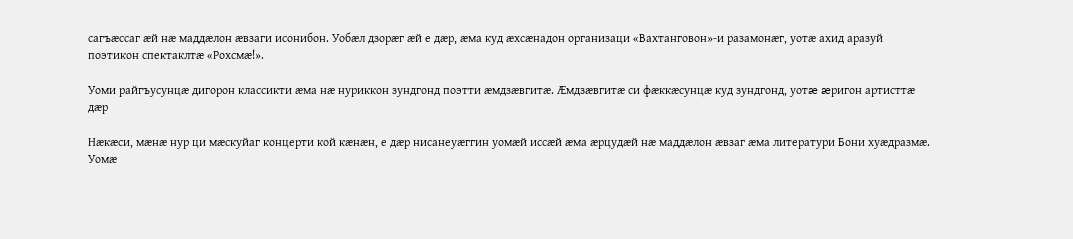сагъæссаг æй нæ маддæлон æвзаги исонибон. Уобæл дзорæг æй е дæр, æма куд æхсæнадон организаци «Вахтанговон»-и разамонæг, уотæ ахид аразуй поэтикон спектаклтæ «Рохсмæ!».

Уоми райгъусунцæ дигорон классикти æма нæ нуриккон зундгонд поэтти æмдзæвгитæ. Æмдзæвгитæ си фæккæсунцæ куд зундгонд, уотæ æригон артисттæ дæр

Нæкæси, мæнæ нур ци мæскуйаг концерти кой кæнæн, е дæр нисанеуæггин уомæй иссæй æма æрцудæй нæ маддæлон æвзаг æма литератури Бони хуæдразмæ. Уомæ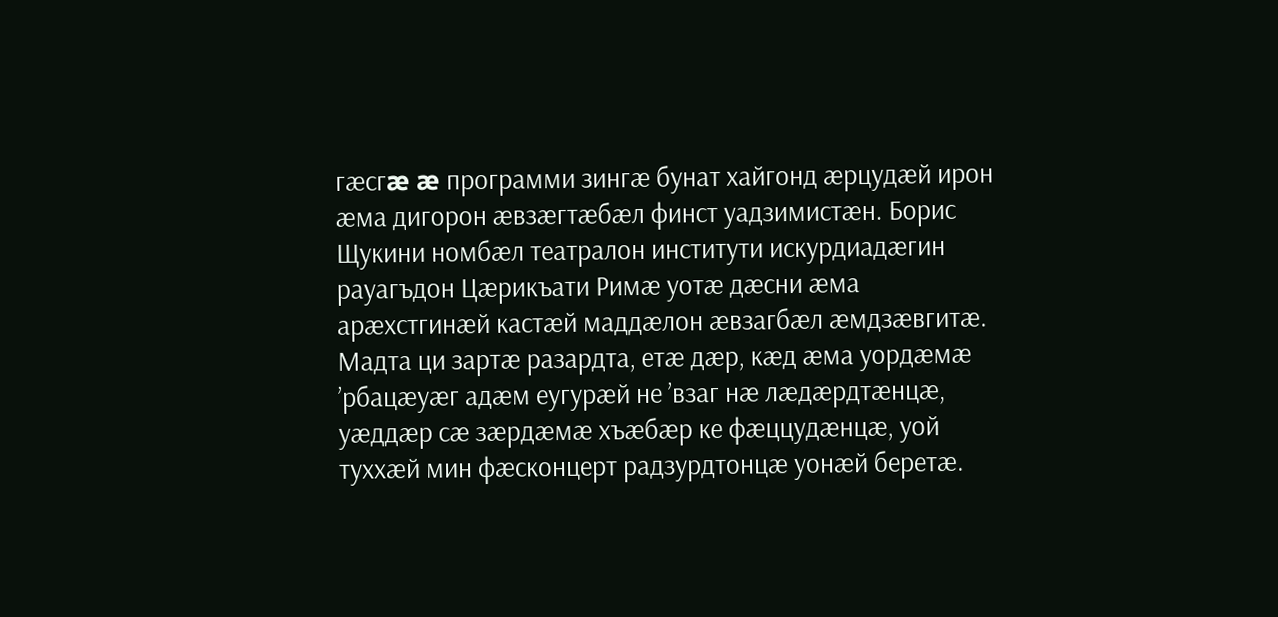гæсгæ æ программи зингæ бунат хайгонд æрцудæй ирон æма дигорон æвзæгтæбæл финст уадзимистæн. Борис Щукини номбæл театралон институти искурдиадæгин рауагъдон Цæрикъати Римæ уотæ дæсни æма арæхстгинæй кастæй маддæлон æвзагбæл æмдзæвгитæ. Мадта ци зартæ разардта, етæ дæр, кæд æма уордæмæ ’рбацæуæг адæм еугурæй не ’взаг нæ лæдæрдтæнцæ, уæддæр сæ зæрдæмæ хъæбæр ке фæццудæнцæ, уой туххæй мин фæсконцерт радзурдтонцæ уонæй беретæ.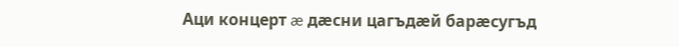Аци концерт æ дæсни цагъдæй барæсугъд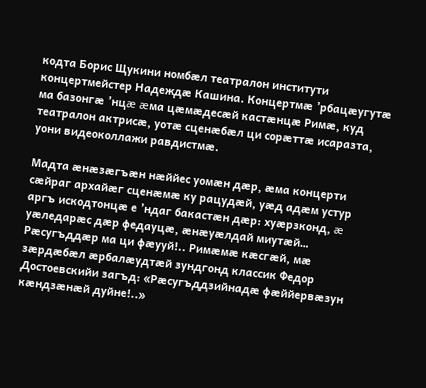кодта Борис Щукини номбæл театралон институти концертмейстер Надеждæ Кашина. Концертмæ ’рбацæугутæ ма базонгæ ’нцæ æма цæмæдесæй кастæнцæ Римæ, куд театралон актрисæ, уотæ сценæбæл ци сорæттæ исаразта, уони видеоколлажи равдистмæ.

Мадта æнæзæгъæн нæййес уомæн дæр, æма концерти сæйраг архайæг сценæмæ ку рацудæй, уæд адæм устур аргъ искодтонцæ е ’ндаг бакастæн дæр: хуæрзконд, æ уæледарæс дæр федауцæ, æнæуæлдай миутæй… Рæсугъддæр ма ци фæууй!.. Римæмæ кæсгæй, мæ зæрдæбæл æрбалæудтæй зундгонд классик Федор Достоевскийи загъд: «Рæсугъддзийнадæ фæййервæзун кæндзæнæй дуйне!..»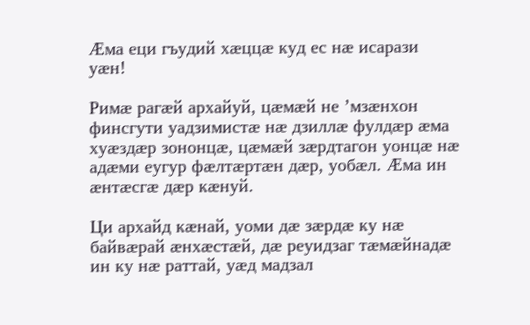Æма еци гъудий хæццæ куд ес нæ исарази уæн!

Римæ рагæй архайуй, цæмæй не ’мзæнхон финсгути уадзимистæ нæ дзиллæ фулдæр æма хуæздæр зононцæ, цæмæй зæрдтагон уонцæ нæ адæми еугур фæлтæртæн дæр, уобæл. Æма ин æнтæсгæ дæр кæнуй.

Ци архайд кæнай, уоми дæ зæрдæ ку нæ байвæрай æнхæстæй, дæ реуидзаг тæмæйнадæ ин ку нæ раттай, уæд мадзал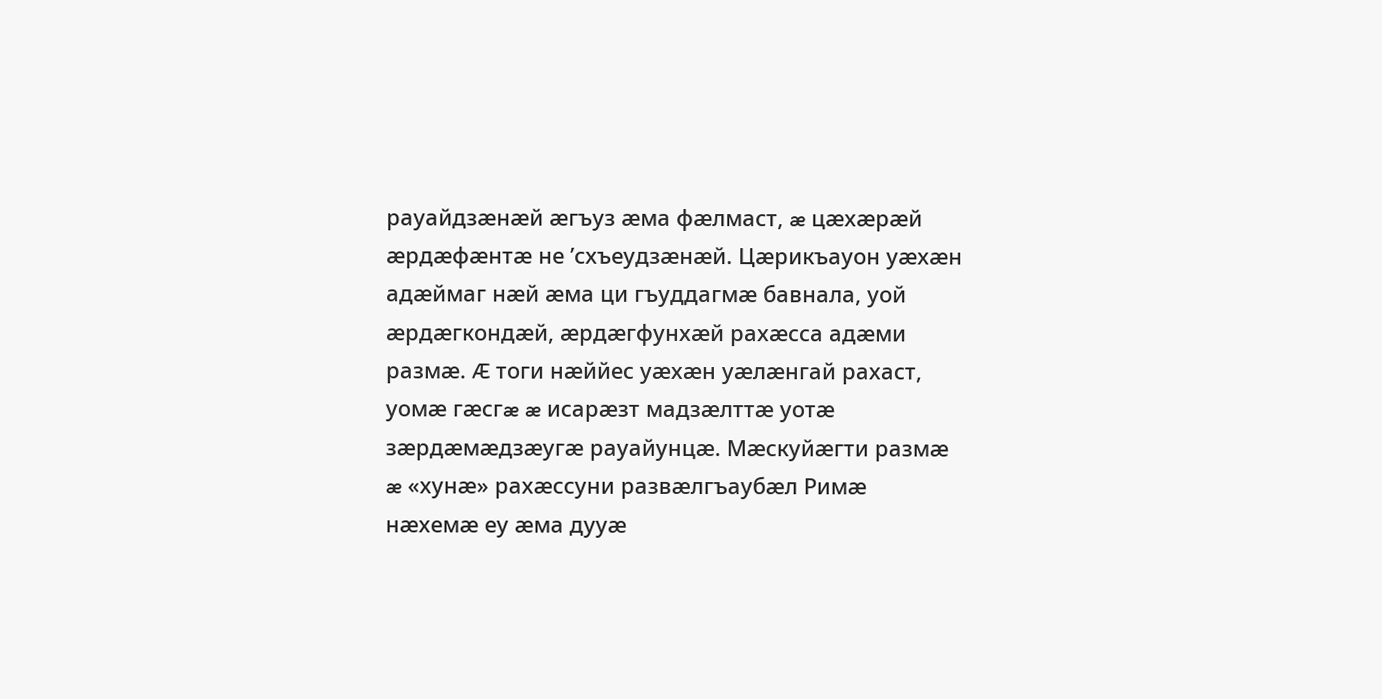рауайдзæнæй æгъуз æма фæлмаст, æ цæхæрæй æрдæфæнтæ не ’схъеудзæнæй. Цæрикъауон уæхæн адæймаг нæй æма ци гъуддагмæ бавнала, уой æрдæгкондæй, æрдæгфунхæй рахæсса адæми размæ. Æ тоги нæййес уæхæн уæлæнгай рахаст, уомæ гæсгæ æ исарæзт мадзæлттæ уотæ зæрдæмæдзæугæ рауайунцæ. Мæскуйæгти размæ æ «хунæ» рахæссуни развæлгъаубæл Римæ нæхемæ еу æма дууæ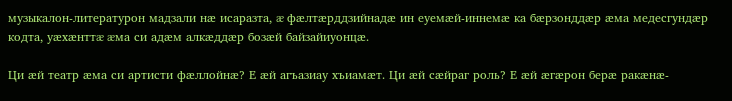музыкалон-литературон мадзали нæ исаразта, æ фæлтæрддзийнадæ ин еуемæй-иннемæ ка бæрзонддæр æма медесгундæр кодта, уæхæнттæ æма си адæм алкæддæр бозæй байзайиуонцæ.

Ци æй театр æма си артисти фæллойнæ? Е æй агъазиау хъиамæт. Ци æй сæйраг роль? Е æй æгæрон берæ ракæнæ-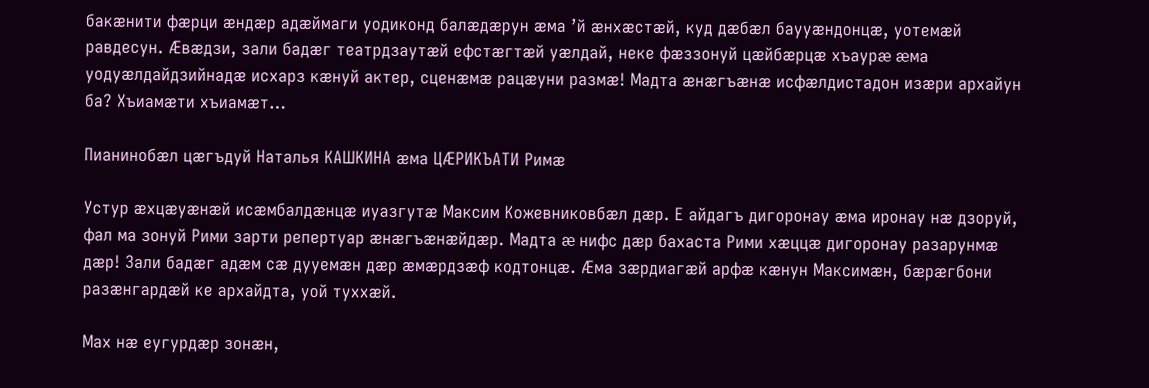бакæнити фæрци æндæр адæймаги уодиконд балæдæрун æма ’й æнхæстæй, куд дæбæл баууæндонцæ, уотемæй равдесун. Æвæдзи, зали бадæг театрдзаутæй ефстæгтæй уæлдай, неке фæззонуй цæйбæрцæ хъаурæ æма уодуæлдайдзийнадæ исхарз кæнуй актер, сценæмæ рацæуни размæ! Мадта æнæгъæнæ исфæлдистадон изæри архайун ба? Хъиамæти хъиамæт…

Пианинобæл цæгъдуй Наталья КАШКИНА æма ЦÆРИКЪАТИ Римæ

Устур æхцæуæнæй исæмбалдæнцæ иуазгутæ Максим Кожевниковбæл дæр. Е айдагъ дигоронау æма иронау нæ дзоруй, фал ма зонуй Рими зарти репертуар æнæгъæнæйдæр. Мадта æ нифс дæр бахаста Рими хæццæ дигоронау разарунмæ дæр! Зали бадæг адæм сæ дууемæн дæр æмæрдзæф кодтонцæ. Æма зæрдиагæй арфæ кæнун Максимæн, бæрæгбони разæнгардæй ке архайдта, уой туххæй.

Мах нæ еугурдæр зонæн,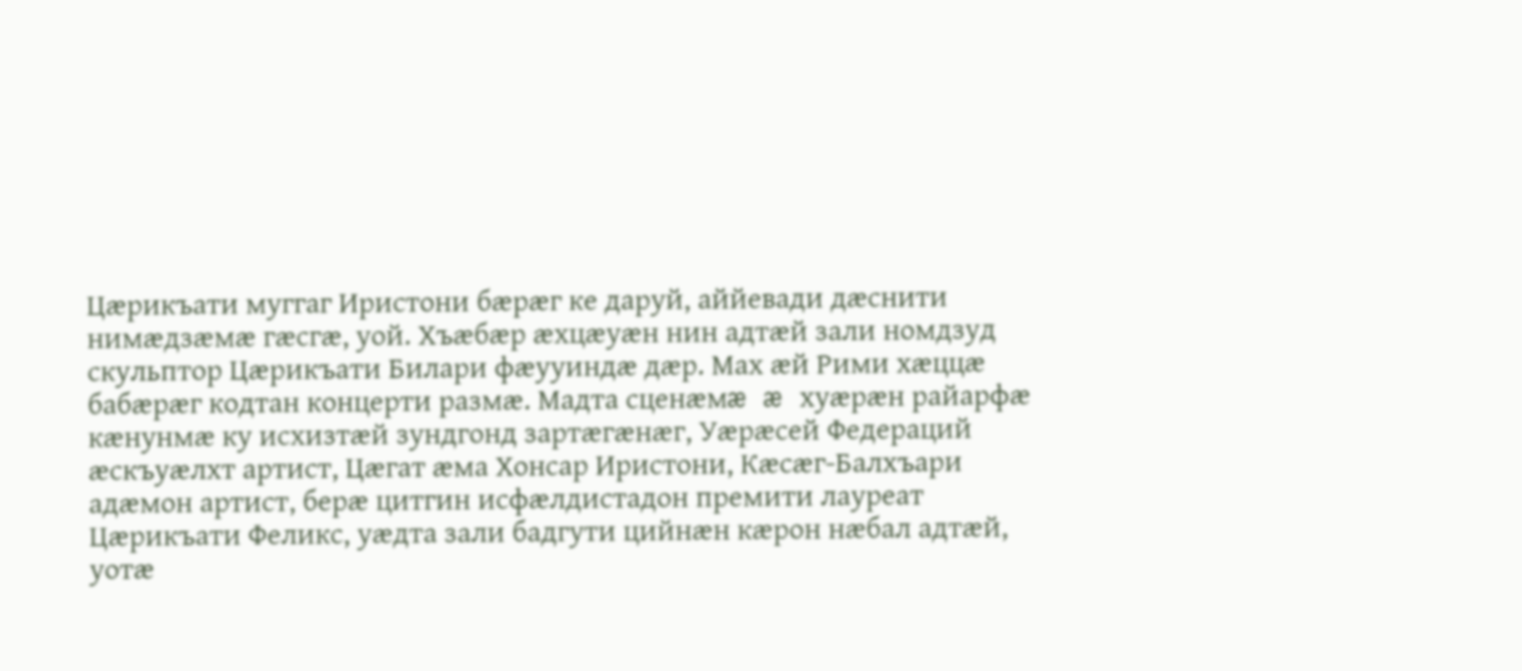Цæрикъати муггаг Иристони бæрæг ке даруй, аййевади дæснити нимæдзæмæ гæсгæ, уой. Хъæбæр æхцæуæн нин адтæй зали номдзуд скульптор Цæрикъати Билари фæууиндæ дæр. Мах æй Рими хæццæ бабæрæг кодтан концерти размæ. Мадта сценæмæ æ хуæрæн райарфæ кæнунмæ ку исхизтæй зундгонд зартæгæнæг, Уæрæсей Федераций æскъуæлхт артист, Цæгат æма Хонсар Иристони, Кæсæг-Балхъари адæмон артист, берæ цитгин исфæлдистадон премити лауреат Цæрикъати Феликс, уæдта зали бадгути цийнæн кæрон нæбал адтæй, уотæ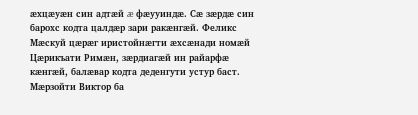æхцæуæн син адтæй æ фæууиндæ. Сæ зæрдæ син барохс кодта цалдæр зари ракæнгæй. Феликс Мæскуй цæрæг иристойнæгти æхсæнади номæй Цæрикъати Римæн, зæрдиагæй ин райарфæ кæнгæй, балæвар кодта деденгути устур баст. Мæрзойти Виктор ба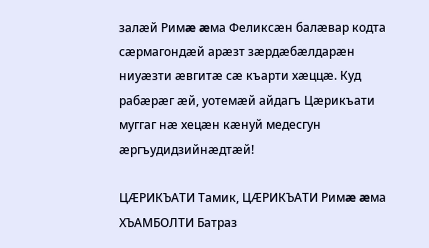залæй Римæ æма Феликсæн балæвар кодта сæрмагондæй арæзт зæрдæбæлдарæн ниуæзти æвгитæ сæ къарти хæццæ. Куд рабæрæг æй, уотемæй айдагъ Цæрикъати муггаг нæ хецæн кæнуй медесгун æргъудидзийнæдтæй!

ЦÆРИКЪАТИ Тамик, ЦÆРИКЪАТИ Римæ æма ХЪАМБОЛТИ Батраз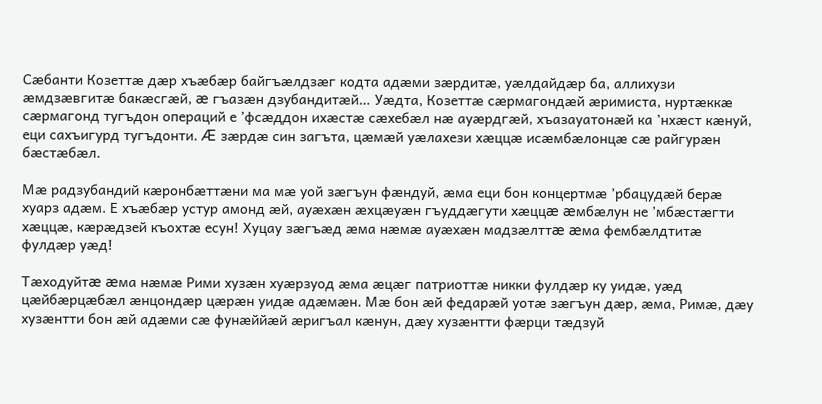Сæбанти Козеттæ дæр хъæбæр байгъæлдзæг кодта адæми зæрдитæ, уæлдайдæр ба, аллихузи æмдзæвгитæ бакæсгæй, æ гъазæн дзубандитæй… Уæдта, Козеттæ сæрмагондæй æримиста, нуртæккæ сæрмагонд тугъдон операций е ’фсæддон ихæстæ сæхебæл нæ ауæрдгæй, хъазауатонæй ка ’нхæст кæнуй, еци сахъигурд тугъдонти. Æ зæрдæ син загъта, цæмæй уæлахези хæццæ исæмбæлонцæ сæ райгурæн бæстæбæл.

Мæ радзубандий кæронбæттæни ма мæ уой зæгъун фæндуй, æма еци бон концертмæ ’рбацудæй берæ хуарз адæм. Е хъæбæр устур амонд æй, ауæхæн æхцæуæн гъуддæгути хæццæ æмбæлун не ’мбæстæгти хæццæ, кæрæдзей къохтæ есун! Хуцау зæгъæд æма нæмæ ауæхæн мадзæлттæ æма фембæлдтитæ фулдæр уæд!

Тæходуйтæ æма нæмæ Рими хузæн хуæрзуод æма æцæг патриоттæ никки фулдæр ку уидæ, уæд цæйбæрцæбæл æнцондæр цæрæн уидæ адæмæн. Мæ бон æй федарæй уотæ зæгъун дæр, æма, Римæ, дæу хузæнтти бон æй адæми сæ фунæййæй æригъал кæнун, дæу хузæнтти фæрци тæдзуй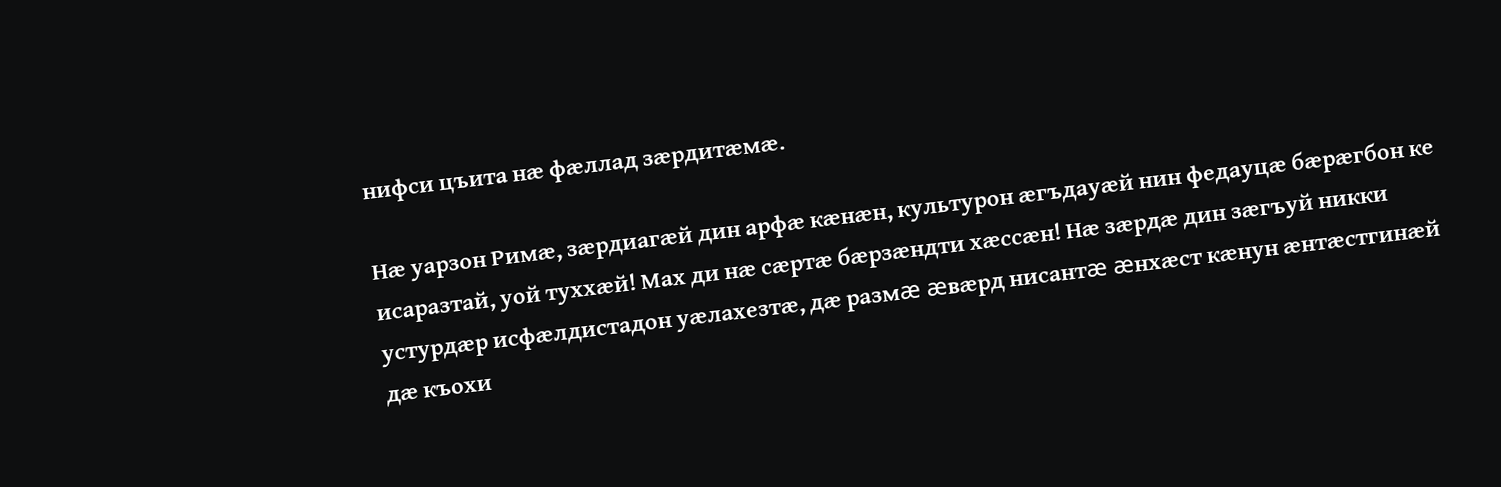нифси цъита нæ фæллад зæрдитæмæ.

Нæ уарзон Римæ, зæрдиагæй дин арфæ кæнæн, культурон æгъдауæй нин федауцæ бæрæгбон ке исаразтай, уой туххæй! Мах ди нæ сæртæ бæрзæндти хæссæн! Нæ зæрдæ дин зæгъуй никки устурдæр исфæлдистадон уæлахезтæ, дæ размæ æвæрд нисантæ æнхæст кæнун æнтæстгинæй дæ къохи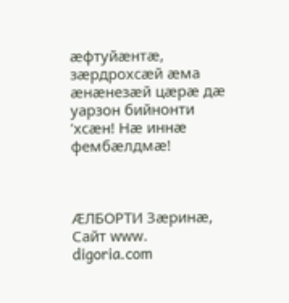æфтуйæнтæ, зæрдрохсæй æма æнæнезæй цæрæ дæ уарзон бийнонти ’хсæн! Нæ иннæ фембæлдмæ!



ÆЛБОРТИ Зæринæ, Сайт www. digoria.com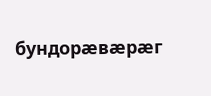бундорæвæрæг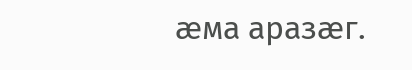æма аразæг.